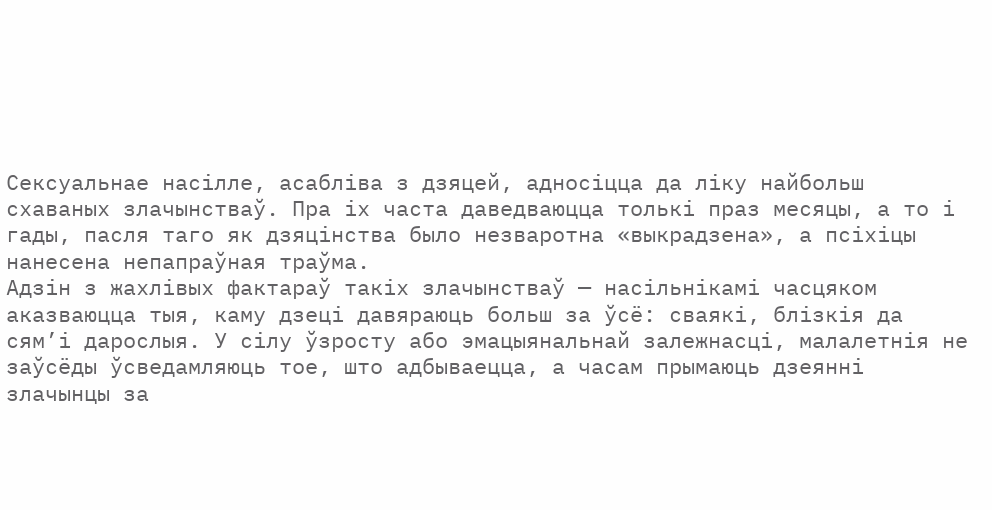Сексуальнае насілле, асабліва з дзяцей, адносіцца да ліку найбольш схаваных злачынстваў. Пра іх часта даведваюцца толькі праз месяцы, а то і гады, пасля таго як дзяцінства было незваротна «выкрадзена», а псіхіцы нанесена непапраўная траўма.
Адзін з жахлівых фактараў такіх злачынстваў — насільнікамі часцяком аказваюцца тыя, каму дзеці давяраюць больш за ўсё: сваякі, блізкія да сям’і дарослыя. У сілу ўзросту або эмацыянальнай залежнасці, малалетнія не заўсёды ўсведамляюць тое, што адбываецца, а часам прымаюць дзеянні злачынцы за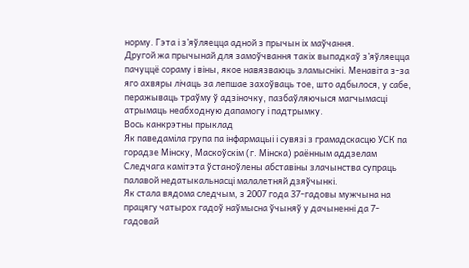норму. Гэта і з’яўляецца адной з прычын іх маўчання.
Другой жа прычынай для замоўчвання такіх выпадкаў з’яўляецца пачуццё сораму і віны, якое навязваюць зламыснікі. Менавіта з-за яго ахвяры лічаць за лепшае захоўваць тое, што адбылося, у сабе, перажываць траўму ў адзіночку, пазбаўляючыся магчымасці атрымаць неабходную дапамогу і падтрымку.
Вось канкрэтны прыклад
Як паведаміла група па інфармацыі і сувязі з грамадскасцю УСК па горадзе Мінску, Маскоўскім (г. Мінска) раённым аддзелам Следчага камітэта ўстаноўлены абставіны злачынства супраць палавой недатыкальнасці малалетняй дзяўчынкі.
Як стала вядома следчым, з 2007 года 37-гадовы мужчына на працягу чатырох гадоў наўмысна ўчыняў у дачыненні да 7-гадовай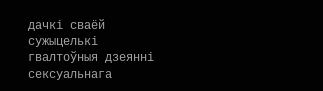дачкі сваёй сужыцелькі гвалтоўныя дзеянні сексуальнага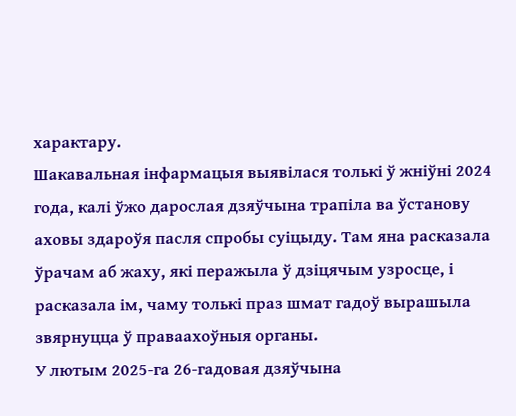характару.
Шакавальная інфармацыя выявілася толькі ў жніўні 2024 года, калі ўжо дарослая дзяўчына трапіла ва ўстанову аховы здароўя пасля спробы суіцыду. Там яна расказала ўрачам аб жаху, які перажыла ў дзіцячым узросце, і расказала ім, чаму толькі праз шмат гадоў вырашыла звярнуцца ў праваахоўныя органы.
У лютым 2025-га 26-гадовая дзяўчына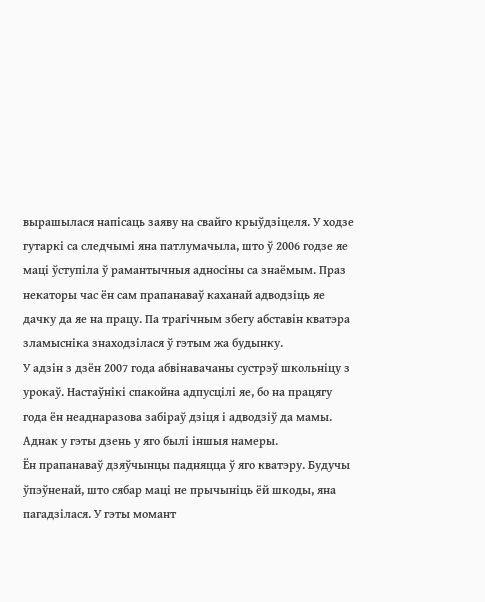вырашылася напісаць заяву на свайго крыўдзіцеля. У ходзе гутаркі са следчымі яна патлумачыла, што ў 2006 годзе яе маці ўступіла ў рамантычныя адносіны са знаёмым. Праз некаторы час ён сам прапанаваў каханай адводзіць яе дачку да яе на працу. Па трагічным збегу абставін кватэра зламысніка знаходзілася ў гэтым жа будынку.
У адзін з дзён 2007 года абвінавачаны сустрэў школьніцу з урокаў. Настаўнікі спакойна адпусцілі яе, бо на працягу года ён неаднаразова забіраў дзіця і адводзіў да мамы. Аднак у гэты дзень у яго былі іншыя намеры.
Ён прапанаваў дзяўчынцы падняцца ў яго кватэру. Будучы ўпэўненай, што сябар маці не прычыніць ёй шкоды, яна пагадзілася. У гэты момант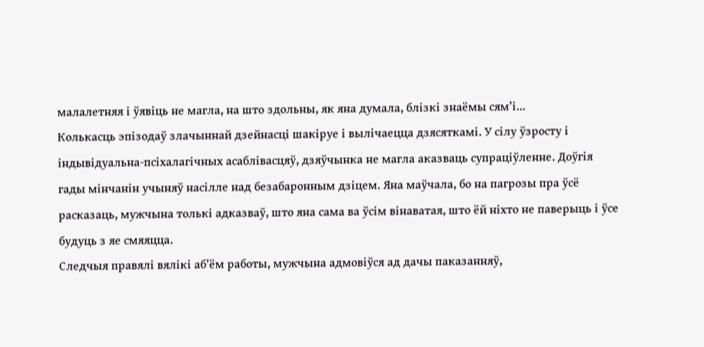малалетняя і ўявіць не магла, на што здольны, як яна думала, блізкі знаёмы сям’і...
Колькасць эпізодаў злачыннай дзейнасці шакіруе і вылічаецца дзясяткамі. У сілу ўзросту і індывідуальна-псіхалагічных асаблівасцяў, дзяўчынка не магла аказваць супраціўленне. Доўгія гады мінчанін учыняў насілле над безабаронным дзіцем. Яна маўчала, бо на пагрозы пра ўсё расказаць, мужчына толькі адказваў, што яна сама ва ўсім вінаватая, што ёй ніхто не паверыць і ўсе будуць з яе смяяцца.
Следчыя правялі вялікі аб’ём работы, мужчына адмовіўся ад дачы паказанняў,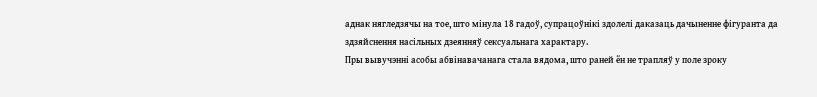аднак нягледзячы на тое, што мінула 18 гадоў, супрацоўнікі здолелі даказаць дачыненне фігуранта да здзяйснення насільных дзеянняў сексуальнага характару.
Пры вывучэнні асобы абвінавачанага стала вядома, што раней ён не трапляў у поле зроку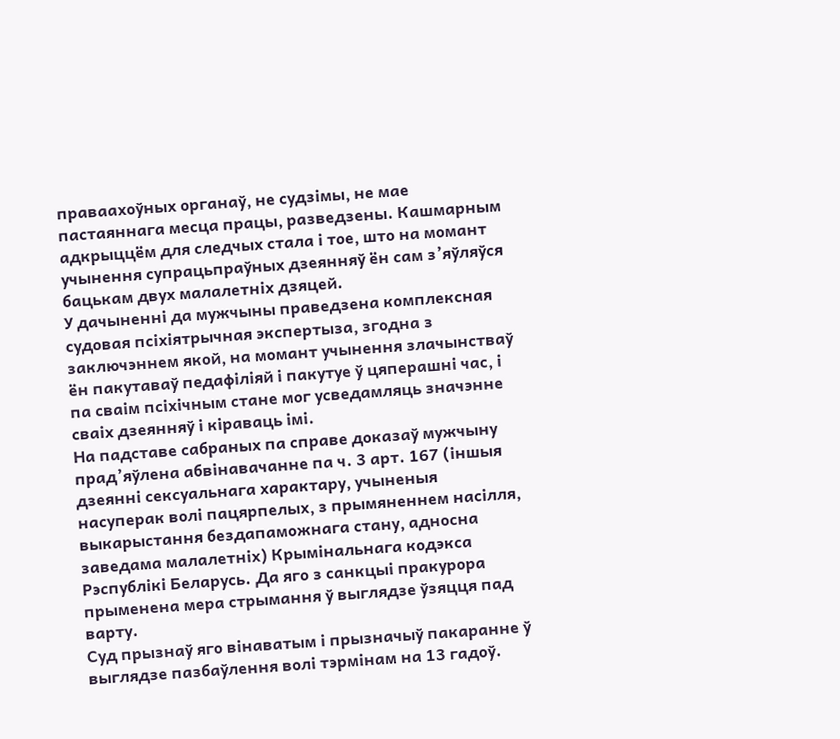праваахоўных органаў, не судзімы, не мае пастаяннага месца працы, разведзены. Кашмарным адкрыццём для следчых стала і тое, што на момант учынення супрацьпраўных дзеянняў ён сам з’яўляўся бацькам двух малалетніх дзяцей.
У дачыненні да мужчыны праведзена комплексная судовая псіхіятрычная экспертыза, згодна з заключэннем якой, на момант учынення злачынстваў ён пакутаваў педафіліяй і пакутуе ў цяперашні час, і па сваім псіхічным стане мог усведамляць значэнне сваіх дзеянняў і кіраваць імі.
На падставе сабраных па справе доказаў мужчыну прад’яўлена абвінавачанне па ч. 3 арт. 167 (іншыя дзеянні сексуальнага характару, учыненыя насуперак волі пацярпелых, з прымяненнем насілля, выкарыстання бездапаможнага стану, адносна заведама малалетніх) Крымінальнага кодэкса Рэспублікі Беларусь. Да яго з санкцыі пракурора прыменена мера стрымання ў выглядзе ўзяцця пад варту.
Суд прызнаў яго вінаватым і прызначыў пакаранне ў выглядзе пазбаўлення волі тэрмінам на 13 гадоў.